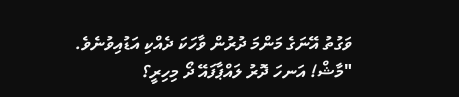ވަގުތު އޭނަގެ މަންމަ ދުރުން ވާހަކަ ދެއްކި އަޑުއިވުނެވެ.
"މާޝް! އަނހަ ދޮރު ލައްޕާފައޭ ދޯ މިހިރީ؟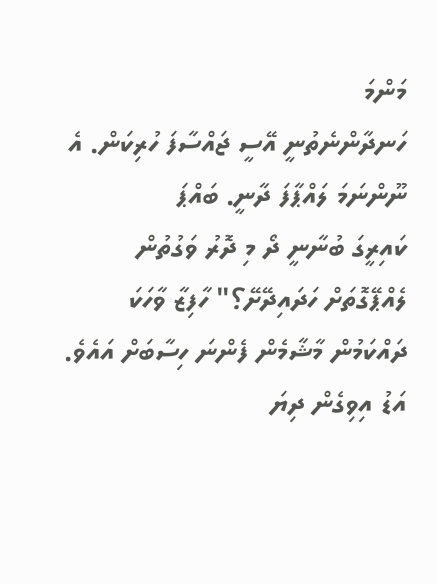މަންމަ
ހަނދާންނެތުނީ އޭސީ ޖައްސާފަ ހުރިކަން. އެ ނޫންނަމަ ލައްޕާފަ ދާނީ. ބައްޕަ
ކައިރީގަ ބުނާނީ ދޯ މި ދޮރު ވަގުތުން ލެއްޕޭގޮތަށް ހަދައިދޭށޭ؟" ހާފިޒާ ވާހަކަ
ދައްކަމުން މާޝާމެން ފެންނަ ހިސާބަށް އައެވެ. އަޑު އިވިގެން ދިޔަ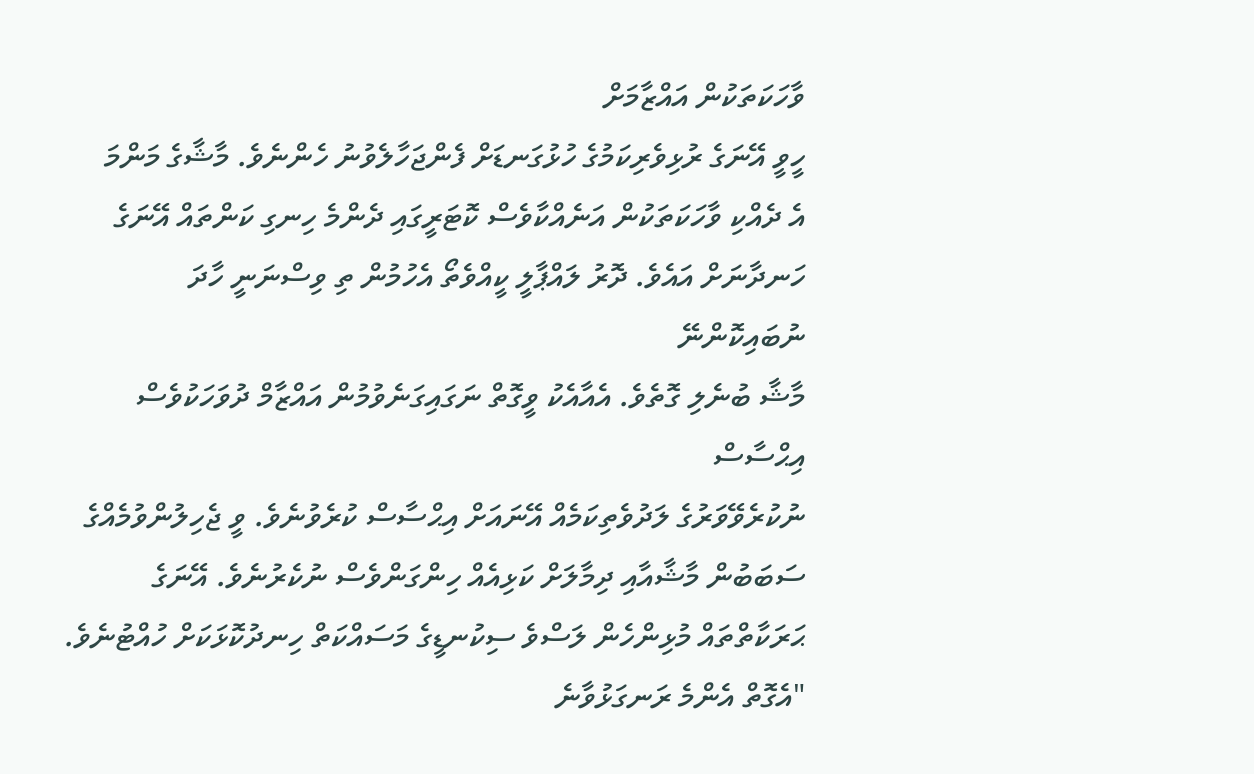ވާހަކަތަކުން އައްޒާމަށް
ހީވީ އޭނަގެ ރުޅިވެރިކަމުގެ ހުޅުގަނޑަށް ފެންޖަހާލެވުނު ހެންނެވެ. މާޝާގެ މަންމަ
އެ ދެއްކި ވާހަކަތަކުން އަނެއްކާވެސް ކޮޓަރީގައި ދެންމެ ހިނގި ކަންތައް އޭނަގެ
ހަނދާނަށް އައެވެ. ދޮރު ލައްޕާލީ ކީއްވެތޯ އެހުމުން ތި ވިސްނަނީ ހާދަ ނުބައިކޮންނޭ
މާޝާ ބުނެލި ގޮތެވެ. އެއާއެކު ވީގޮތް ނަގައިގަނެވުމުން އައްޒާމް ދުވަހަކުވެސް އިޙްސާސް
ނުކުރެވޭވަރުގެ ލަދުވެތިކަމެއް އޭނައަށް އިޙްސާސް ކުރެވުނެވެ. ވީ ޖެހިލުންވުމެއްގެ
ސަބަބުން މާޝާއާއި ދިމާލަށް ކަޅިއެއް ހިންގަންވެސް ނުކެރުނެވެ. އޭނަގެ
ޙަރަކާތްތައް މުޅިންހެން ލަސްވެ ސިކުނޑީގެ މަސައްކަތް ހިނދުކޮޅަކަށް ހުއްޓުނެވެ.
"އެގޮތް އެންމެ ރަނގަޅުވާނެ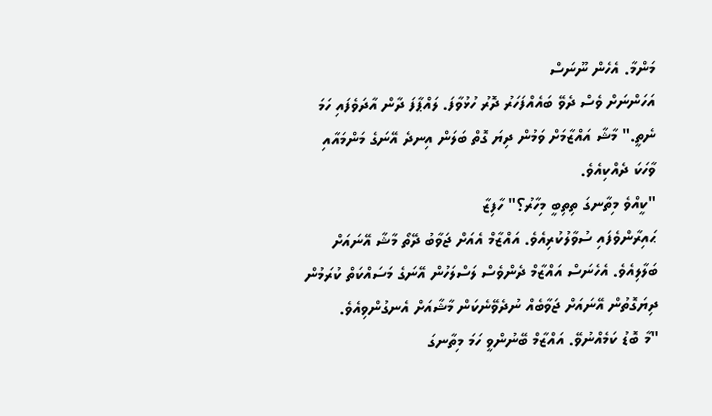މަންމާ. އެހެން ނޫނަސް
އަހަންނަށް ވެސް ދެވޭ ބައެއްފަހަރު ދޮރު ހުޅުވާފަ. ލައްޕާފަ ދާން އާދަވެފައި ހަމަ
ނެތީ." މާޝާ އައްޒާމަށް ވަމުން ދިޔަ ގޮތް ބަލަން އިނދެ އޭނަގެ މަންމައާއި
ވާހަކަ ދެއްކިއެވެ.
"ކީއްވެ މިތާނގަ ތިތިބީ މިހާރު؟" ހާފިޒާ
ޙައިރާންވެފައި ސުވާލުކުރިއެވެ. އައްޒާމް އެއަށް ޖަވާބު ދޭތޯ މާޝާ އޭނައަށް
ބަލާލިއެވެ. އެހެނަސް އައްޒާމް ދެންވެސް ލަސްލަހުން އޭނަގެ މަސައްކަތް ކުރަމުން
ދިޔަގޮތުން އޭނައަށް ޖަވާބެއް ނުދެވޭނެކަން މާޝާއަށް އެނގުންވިއެވެ.
"މާ ބޮޑު ކަމެއްނުވޭ. އައްޒާމް ބޭނުންވީ ހަމަ މިތާނގަ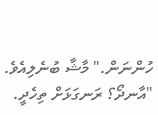ހުންނަން." މާޝާ ބުނެލިއެވެ.
"އާނދޯ؟ ރަނގަޅަށް ތިހެދީ.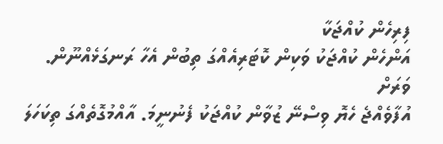ފިރިހެން ކުއްޖަކާ
އަންހެން ކުއްޖަކު ވަކިން ކޮޓަރިއެއްގަ ތިބުން އެހާ ރަނގަޅެއްނޫން. ވަރަށް
އުފާވެއްޖެ ހެޔޮ ވިސްނޭ ޒުވާން ކުއްޖަކު ފެނުނީމަ. އާއްމުގޮތެއްގަ ތިކަހަލަ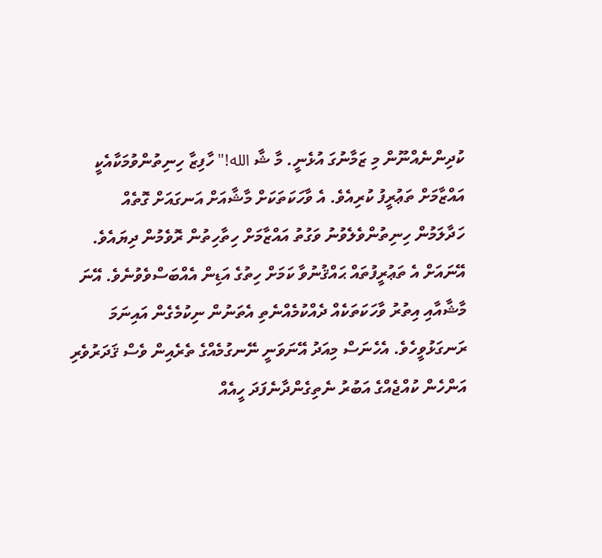ކުދިންނެއްނޫން މި ޒަމާނުގަ އުޅެނީ. މާ ޝާ الله!" ހާފިޒާ ހިނިތުންވުމަކާއެކީ
އައްޒާމަށް ތަޢުރީފު ކުރިއެވެ. އެ ވާހަކަތަކަށް މާޝާއަށް އަނގައަށް ގޮތެއް
ހަދާލަމުން ހިނިތުންވެލެވުނު ވަގުތު އައްޒާމަށް ހިތާހިތުން ރޮވެމުން ދިޔައެވެ.
އޭނައަށް އެ ތަޢުރީފުތައް ޙައްޤުނުވާ ކަމަށް ހިތުގެ އަޑިން އެއްބަސްވެވުނެވެ. އޭނަ
މާޝާއާއި އިތުރު ވާހަކަތަކެއް ދެއްކުމެއްނެތި އެތަނުން ނިކުމެގެން އައިނަމަ
ރަނގަޅުވީހެވެ. އެހެނަސް މިއަދު އޭނަވަނީ ނޭނގުމެއްގެ ތެރެއިން ވެސް ޤަދަރުވެރި
އަންހެން ކުއްޖެއްގެ އަބުރު ނެތިގެންދާނެފަދަ ހީއެއް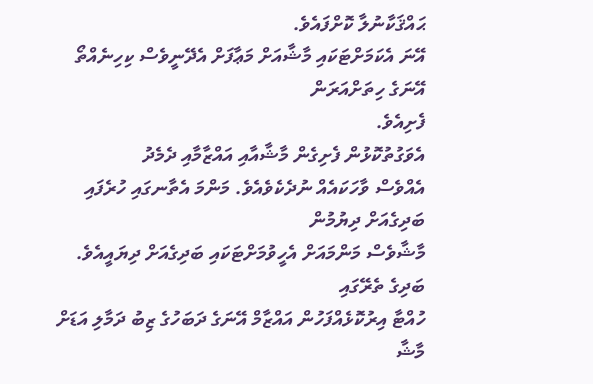ޙައްޤަކާނުލާ ކޮށްފައެވެ.
އޭނަ އެކަމަށްޓަކައި މާޝާއަށް މަޢާފަށް އެދޭނީވެސް ކިހިނެއްތޯ އޭނަގެ ހިތަށްއަރަން
ފެށިއެވެ.
އެވަގުތުކޮޅުން ފެށިގެން މާޝާއާއި އައްޒާމާއި ދެމެދު
އެއްވެސް ވާހަކައެއް ނުދެކެވެއެވެ. މަންމަ އެތާނގައި ހުރެފައި ބަދިގެއަށް ދިޔުމުން
މާޝާވެސް މަންމައަށް އެހީވުމަށްޓަކައި ބަދިގެއަށް ދިޔައީއެވެ. ބަދިގެ ތެރޭގައި
ހުއްޓާ އިރުކޮޅެއްފަހުން އައްޒާމް އޭނަގެ ދަބަހުގެ ޒިބު ދަމާލި އަޑަށް މާޝާ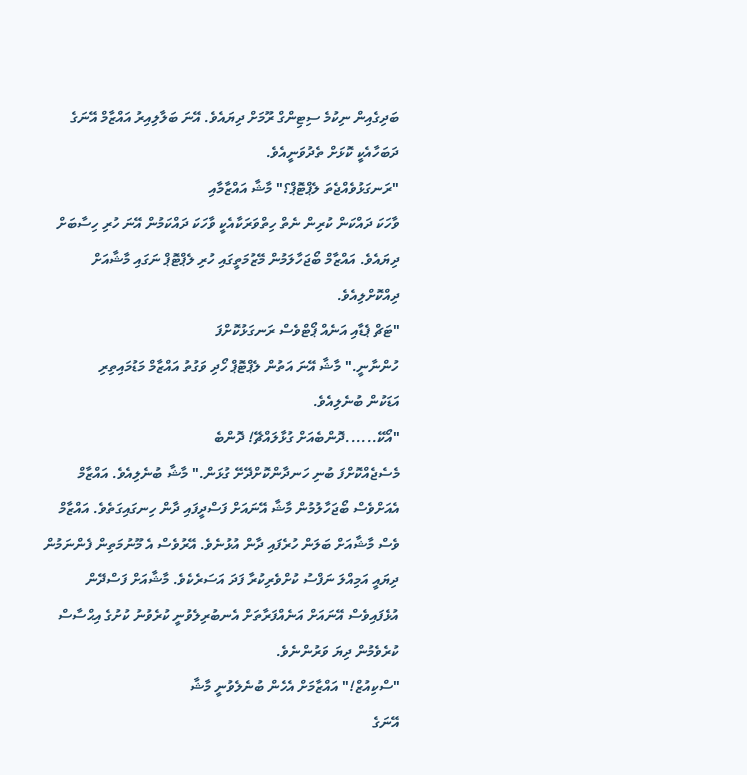ބަދިގެއިން ނިކުމެ ސިޓިންގް ރޫމަށް ދިޔައެވެ. އޭނަ ބަލާލިއިރު އައްޒާމް އޭނަގެ
ދަބަހާއެކީ ކޮޅަށް ތެދުވަނީއެވެ.
"ރަނގަޅުވެއްޖެތަ ލެޕްޓޮޕް؟" މާޝާ އައްޒާމާއި
ވާހަކަ ދައްކަން ކުރިން ނެތް ހިތްވަރަކާއެކީ ވާހަކަ ދައްކަމުން އޭނަ ހުރި ހިސާބަށް
ދިޔައެވެ. އައްޒާމް ބޯޖަހާލަމުން މޭޒުމަތީގައި ހުރި ލެޕްޓޮޕް ނަގައި މާޝާއަށް
ދިއްކޮށްލިއެވެ.
"ޓަޗް ޕެޑާއި އަނެއް ޕޯޓްވެސް ރަނގަޅުކޮށްފަ
ހުންނާނީ." މާޝާ އޭނަ އަތުން ލެޕްޓޮޕް ހޯދި ވަގުތު އައްޒާމް މަޑުމައިތިރި
އަޑަކުން ބުނެލިއެވެ.
"އޯކޭ......ދޮންބެއަށް ގުޅާލައްޗޭ! ދޮންބެ
މެސެޖެއްކޮށްފަ ބުނި ހަނދާންކޮށްދޭށޭ ގުޅަން." މާޝާ ބުނެލިއެވެ. އައްޒާމް
އެއަށްވެސް ބޯޖަހާލުމުން މާޝާ އޭނައަށް ފަސްދީފައި ދާން ހިނގައިގަތެވެ. އައްޒާމް
ވެސް މާޝާއަށް ބަލަން ހުރެފައި ދާން އުޅުނެވެ. އޭރުވެސް އެ މޫނުމަތިން ފެންނަމުން
ދިޔައީ އަމިއްލަ ނަފްސު ކުށްވެރިކުރާ ފަދަ އަސަރެކެވެ. މާޝާއަށް ފަސްދޭން
އުޅެފައިވެސް އޭނައަށް އަނެއްފަރާތަށް އެނބުރިލެވުނީ ކުރެވުނު ކުށުގެ އިޙްސާސް
ކުރެވެމުން ދިޔަ ވަރުންނެވެ.
"ސްކިއުޒް!" އައްޒާމަށް އެހެން ބުނެލެވުނީ މާޝާ
އޭނަގެ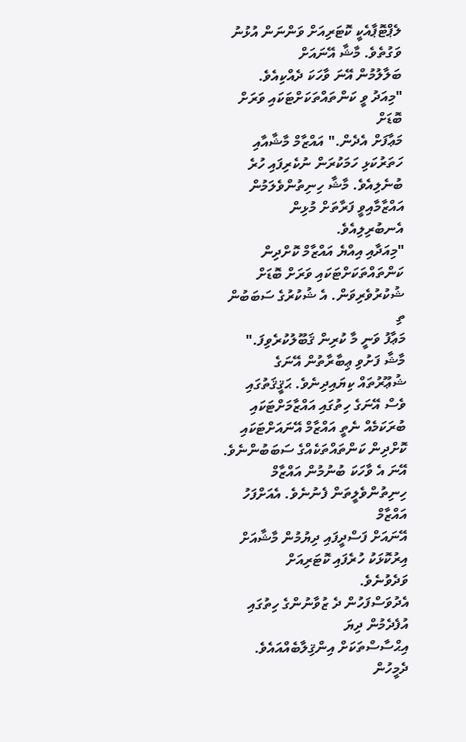ލެޕްޓޮޕާއެކީ ކޮޓަރިއަށް ވަންނަން އުޅުނު ވަގުތެވެ. މާޝާ އޭނައަށް
ބަލާލުމުން އޭނަ ވާހަކަ ދެއްކިއެވެ.
"މިއަދު ވީ ކަންތައްތަކަށްޓަކައި ވަރަށް ބޮޑަށް
މަޢާފަށް އެދެން." އައްޒާމް މާޝާއާއި ހަތަރުކަޅި ހަމަކުރަން ނުކެރިފައި ހުރެ
ބުނެލިއެވެ. މާޝާ ހިނިތުންވެލަމުން އައްޒާމާއިވީ ފަރާތަށް މުޅިން އެނބުރިލިއެވެ.
"މިއަދާއި އިއްޔެ އައްޒާމް ކޮށްދިން
ކަންތައްތަކަށްޓަކައި ވަރަށް ބޮޑަށް ޝުކުރުވެރިވަން. އެ ޝުކުރުގެ ސަބަބުން ތި
މަޢާފު ވަނީ މާ ކުރިން ޤަބޫލުކުރެވިފަ." މާޝާ ފަށުވި ޢިބާރާތުން އޭނަގެ
ޝުޢޫރުތައް ކިޔައިދިނެވެ. ޙަޤީޤަތުގައި ވެސް އޭނަގެ ހިތުގައި އައްޒާމަށްޓަކައި
ބުރަކަމެއް ނެތީ އައްޒާމް އޭނައަށްޓަކައި ކޮށްދިން ކަންތައްތަކެއްގެ ސަބަބުންނެވެ.
އޭނަ އެ ވާހަކަ ބުނުމުން އައްޒާމް ހިނިތުންވެލީތަން ފެނުނެވެ. އެއަށްފަހު އައްޒާމް
އޭނައަށް ފަސްދީފައި ދިޔުމުން މާޝާއަށް އިރުކޮޅަކު ހުރެފައި ކޮޓަރިއަށް
ވަދެވުނެވެ.
އެދުވަސްފަހުން ދެ ޒުވާނުންގެ ހިތުގައި އުފެދެމުން ދިޔަ
އިޙްސާސްތަކަށް އިންޤިލާބެއްއައެވެ. ދެމީހުން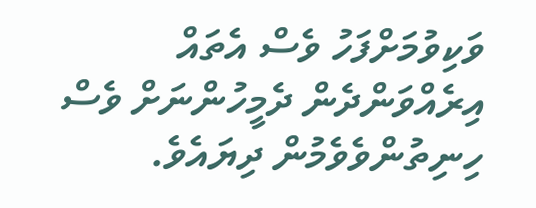ވަކިވުމަށްފަހު ވެސް އެތައް
އިރެއްވަންދެން ދެމީހުންނަށް ވެސް ހިނިތުންވެވެމުން ދިޔައެވެ.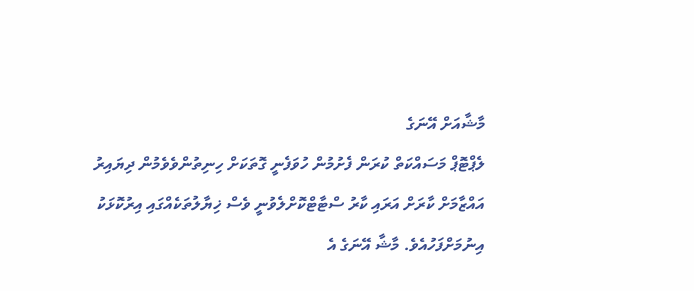މާޝާއަށް އޭނަގެ
ލެޕްޓޮޕް މަސައްކަތް ކުރަން ފެށުމުން ހުވަފެނީ ގޮތަކަށް ހިނިތުންވެވެމުން ދިޔައިރު
އައްޒާމަށް ކާރަށް އަރައި ކާރު ސްޓާޓްކޮށްލެވުނީ ވެސް ޚިޔާލުތަކެއްގައި އިރުކޮޅަކު
އިނުމަށްފަހުއެވެ. މާޝާ އޭނަގެ އެ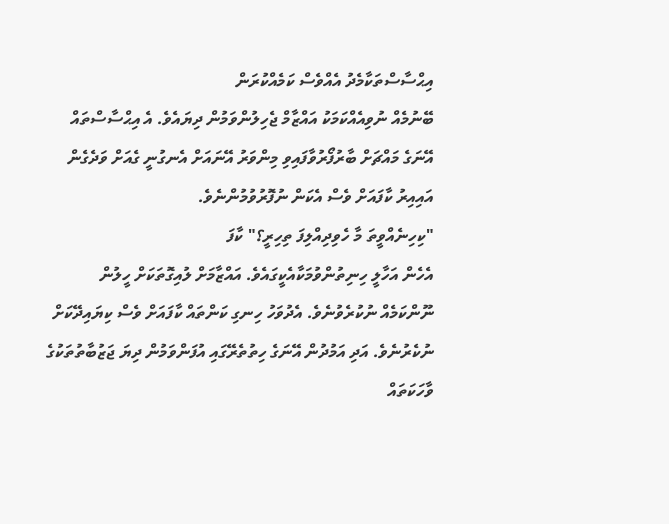އިޙްސާސްތަކާމެދު އެއްވެސް ކަމެއްކުރަން
ބޭނުމެއް ނުވިއެއްކަމަކު އައްޒާމް ޖެހިލުންވަމުން ދިޔައެވެ. އެ އިޙްސާސްތައް
އޭނަގެ މައްޗަށް ބާރުފޯރުވާފައިވި މިންވަރު އޭނައަށް އެނގުނީ ގެއަށް ވަދެގެން
އައިއިރު ކާފައަށް ވެސް އެކަން ނުފޮރުވުމުންނެވެ.
"ކިހިނެއްވީތަ މާ ހެވިދިއްލިފަ ތިހިރީ؟" ކާފަ
އެހެން އަހާލީ ހިނިތުންވުމަކާއެކީގައެވެ. އައްޒާމަށް ލުއިގޮތަކަށް ހީލުން
ނޫންކަމެއް ނުކުރެވުނެވެ. އެދުވަހު ހިނގި ކަންތައް ކާފައަށް ވެސް ކިޔައިދޭކަށް
ނުކެރުނެވެ. އަދި އަމުދުން އޭނަގެ ހިތުތެރޭގައި އުފަންވަމުން ދިޔަ ޖަޒުބާތުތަކުގެ
ވާހަކަތައް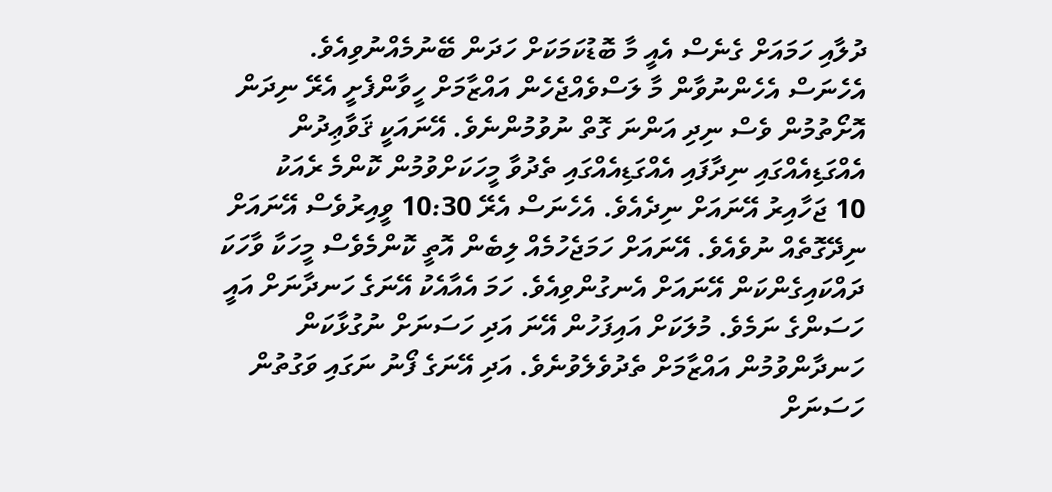ދުލާއި ހަމައަށް ގެނެސް އެއީ މާ ބޮޑުކަމަކަށް ހަދަން ބޭނުމެއްނުވިއެވެ.
އެހެނަސް އެހެންނުވާން މާ ލަސްވެއްޖެހެން އައްޒާމަށް ހީވާންފެށީ އެރޭ ނިދަން
އޮށޯތުމުން ވެސް ނިދި އަންނަ ގޮތް ނުވުމުންނެވެ. އޭނައަކީ ޤަވާޢިދުން
އެއްގަޑިއެއްގައި ނިދާފައި އެއްގަޑިއެއްގައި ތެދުވާ މީހަކަށްވުމުން ކޮންމެ ރެއަކު
10 ޖަހާއިރު އޭނައަށް ނިދެއެވެ. އެހެނަސް އެރޭ 10:30 ވީއިރުވެސް އޭނައަށް
ނިދޭގޮތެއް ނުވެއެވެ. އޭނައަށް ހަމަޖެހުމެއް ލިބެން އޮތީ ކޮންމެވެސް މީހަކާ ވާހަކަ
ދައްކައިގެންކަން އޭނައަށް އެނގުންވިއެވެ. ހަމަ އެއާއެކު އޭނަގެ ހަނދާނަށް އައީ
ހަސަންގެ ނަމެވެ. މުލަކަށް އައިފަހުން އޭނަ އަދި ހަސަނަށް ނުގުޅާކަން
ހަނދާންވުމުން އައްޒާމަށް ތެދުވެލެވުނެވެ. އަދި އޭނަގެ ފޯނު ނަގައި ވަގުތުން
ހަސަނަށް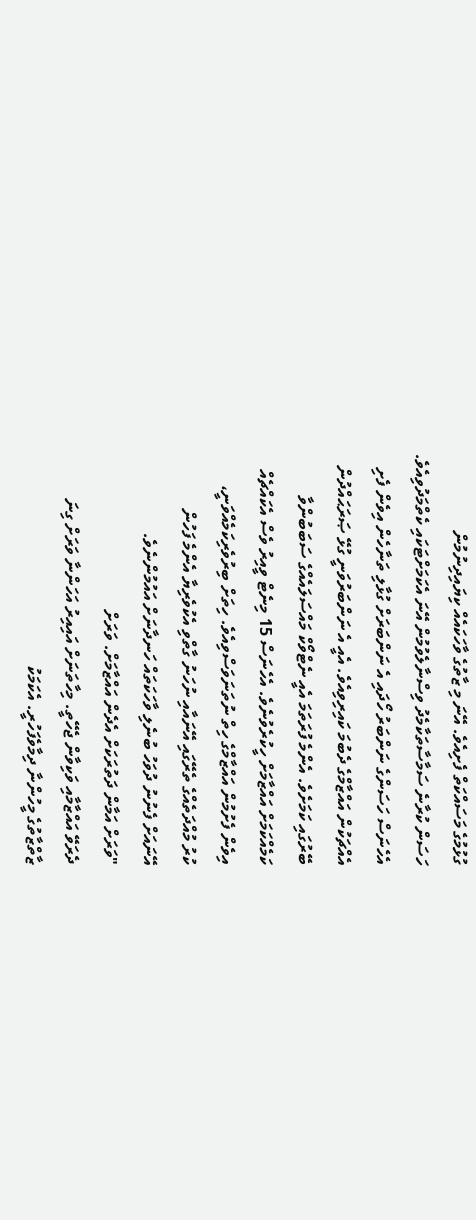ގުޅުމުގެ މަސައްކަތް ފެށިއެވެ. އޭނަ މި ޒާތުގެ ވާހަކައެއް ކިޔައިދިނުމުން
ހަސަން ކުރާނެ ސަމާސާތަކާމެދު ވިސްނާލެވުމުން އޭނަ އެކަމަށްޓަކައި ކެތްމަދުވިއެވެ.
އެހެނަސް ހަސަންގެ ނަންބަރު ހޯދައި އެ ނަންބަރަށް ގުޅާލި ތަނާހެން އިވެން ފެށި
އެއްޗަކުން އައްޒާމްގެ ދެބުމަ ކައިރިވިއެވެ. އެއީ އެ ނަންބަރުވަނީ ގުޅޭ ޞަރަޙައްދުން
ބޭރުގައި ކަމަށެވެ. އެންމެ ފުރަތަމަ އެއީ ނެޓްވޯކް މައްސަލައެއްގެ ސަބަބުންވާ
ކަމެއްކަމަށް އައްޒާމަށް ހީކުރެވުނެވެ. އެހެނަސް 15 މިނެޓް ވީއިރު ވެސް އެކައްޗެއް
އިވެން ފެށުމުން އައްޒާމްގެ ހިތް ނުތަނަވަސްވިއެވެ. ހިތަށް ބިރުވެރިކަމެއްވަނީ،
ކުރު މުއްދަތެއްގެ ތެރޭގައި އޭނައާއި ނުހަނު ގާތްވި އެކުވެރިޔާ އެންމެ ފަހުން
އޭނައަށް ފެނުނު ދުވަހު ބުނެލި ވާހަކަތައް ހަނދާނަށް އައުމުންނެވެ.
"ވަރަށް އަމާން ދަތުރަކަށް އެދެން އައްޒާމަށް. ވަރަށް
ދެރަވޭ އައްޒާމާއި ވަކިވާން ޖެހޭތީ. މިހާތަނަށް އައިއިރު އަހަންނާ ވަރަށް ގިނަ
ޒާތްޒާތުގެ މީހުންނާ ދިމާވެފަހުރީ. އެކަމަކު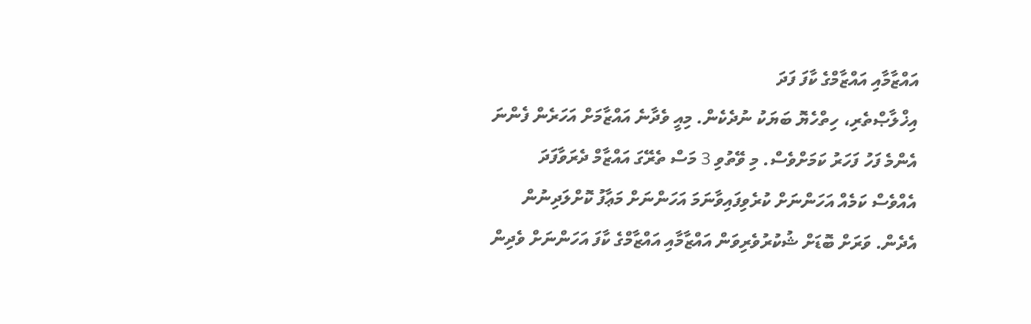އައްޒާމާއި އައްޒާމްގެ ކާފަ ފަދަ
އިޚްލާޞްތެރި، ހިތްހެޔޮ ބަޔަކު ނުދެކެން. މިއީ ވެދާނެ އައްޒާމަށް އަހަރެން ފެންނަ
އެންމެ ފަހު ފަހަރު ކަމަށްވެސް. މި ވޭތުވި 3 މަސް ތެރޭގަ އައްޒާމް ދެރަވާފަދަ
އެއްވެސް ކަމެއް އަހަންނަށް ކުރެވިފައިވާނަމަ އަހަންނަށް މަޢާފު ކޮށްލަދިނުން
އެދެން. ވަރަށް ބޮޑަށް ޝުކުރުވެރިވަން އައްޒާމާއި އައްޒާމްގެ ކާފަ އަހަންނަށް ވެދިން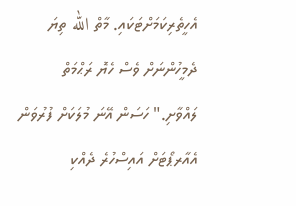އެހީތެރިކަމަށްޓަކައި. މާތް الله ތިޔަ ދެމީހުންނަށް ވެސް ހެޔޮ ރަޙްމަތް
ލައްވާށި." ހަސަން އޭނަ މުލަކަށް ފުރުވަން އެއާރޕޯޓަށް އައިސްހުރެ ދެއްކި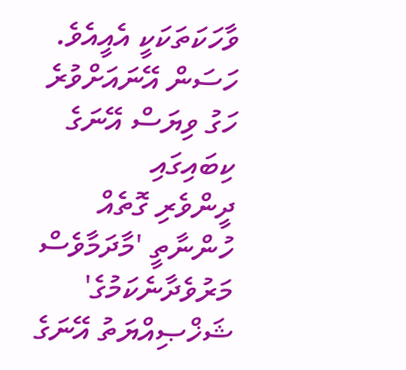ވާހަކަތަކަކީ އެއީއެވެ. ހަސަން އޭނައަށްވުރެ ހަގު ވިޔަސް އޭނަގެ ކިބައިގައި
ދީންވެރި ގޮތެއް ހުންނާތީ 'މާދަމާވެސް މަރުވެދާނެކަމުގެ' ޝަޚްޞިއްޔަތު އޭނަގެ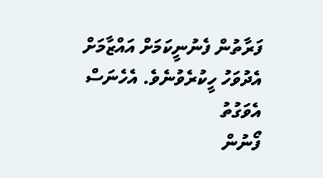ފަރާތުން ފެނުނީކަމަށް އައްޒާމަށް އެދުވަހު ހީކުރެވުނެވެ. އެހެނަސް އެވަގުތު
ފޯނުން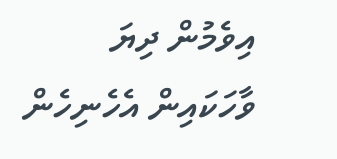އިވެމުން ދިޔަ ވާހަކައިން އެހެނިހެން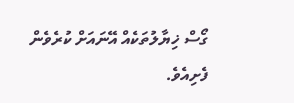ގޯސް ޚިޔާލުތަކެއް އޭނައަށް ކުރެވެން
ފެށިއެވެ.